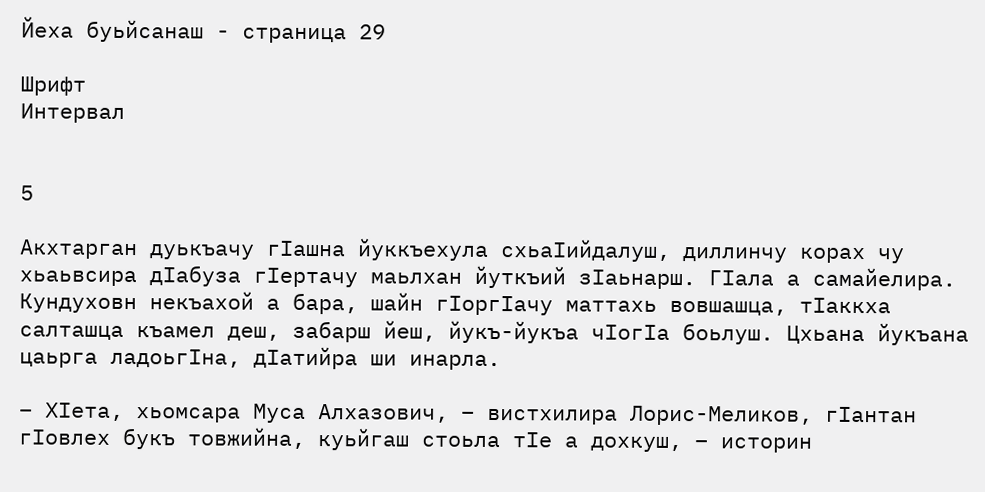Йеха буьйсанаш - страница 29

Шрифт
Интервал


5

Акхтарган дуькъачу гIашна йуккъехула схьаIийдалуш, диллинчу корах чу хьаьвсира дIабуза гIертачу маьлхан йуткъий зIаьнарш. ГIала а самайелира. Кундуховн некъахой а бара, шайн гIоргIачу маттахь вовшашца, тIаккха салташца къамел деш, забарш йеш, йукъ-йукъа чIогIа боьлуш. Цхьана йукъана цаьрга ладоьгIна, дIатийра ши инарла.

– ХIета, хьомсара Муса Алхазович, – вистхилира Лорис-Меликов, гIантан гIовлех букъ товжийна, куьйгаш стоьла тIе а дохкуш, – историн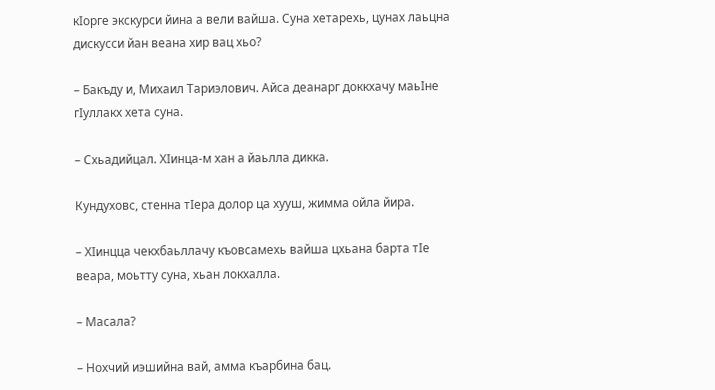кIорге экскурси йина а вели вайша. Суна хетарехь, цунах лаьцна дискусси йан веана хир вац хьо?

– Бакъду и, Михаил Тариэлович. Айса деанарг доккхачу маьIне гIуллакх хета суна.

– Схьадийцал. ХIинца-м хан а йаьлла дикка.

Кундуховс, стенна тIера долор ца хууш, жимма ойла йира.

– ХIинцца чекхбаьллачу къовсамехь вайша цхьана барта тIе веара, моьтту суна, хьан локхалла.

– Масала?

– Нохчий иэшийна вай, амма къарбина бац.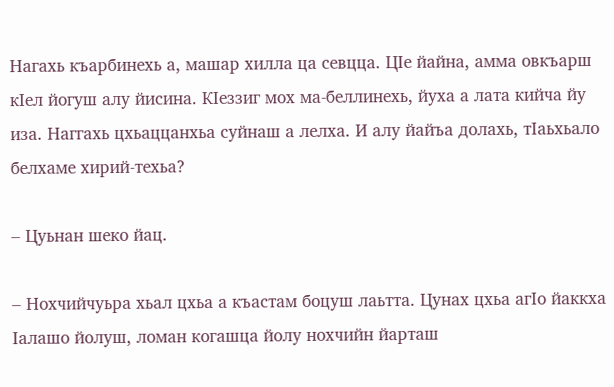Нагахь къарбинехь а, машар хилла ца севцца. ЦIе йайна, амма овкъарш кIел йогуш алу йисина. КIеззиг мох ма-беллинехь, йуха а лата кийча йу иза. Наггахь цхьаццанхьа суйнаш а лелха. И алу йайъа долахь, тIаьхьало белхаме хирий-техьа?

– Цуьнан шеко йац.

– Нохчийчуьра хьал цхьа а къастам боцуш лаьтта. Цунах цхьа агIо йаккха Iалашо йолуш, ломан когашца йолу нохчийн йарташ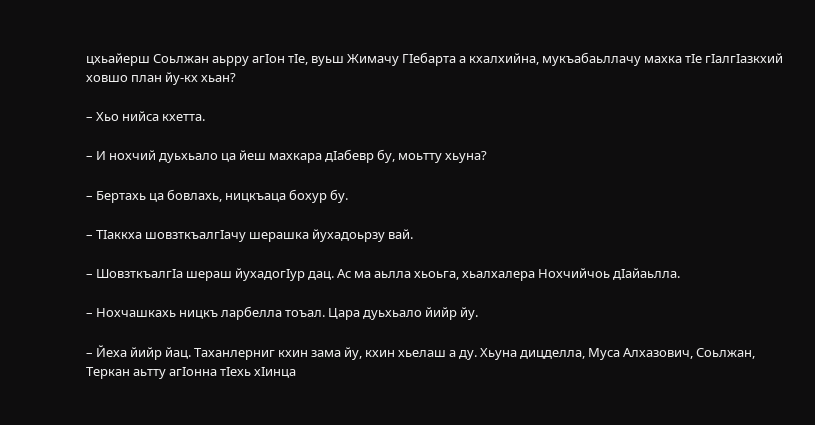цхьайерш Соьлжан аьрру агIон тIе, вуьш Жимачу ГIебарта а кхалхийна, мукъабаьллачу махка тIе гIалгIазкхий ховшо план йу-кх хьан?

– Хьо нийса кхетта.

– И нохчий дуьхьало ца йеш махкара дIабевр бу, моьтту хьуна?

– Бертахь ца бовлахь, ницкъаца бохур бу.

– ТIаккха шовзткъалгIачу шерашка йухадоьрзу вай.

– ШовзткъалгIа шераш йухадогIур дац. Ас ма аьлла хьоьга, хьалхалера Нохчийчоь дIайаьлла.

– Нохчашкахь ницкъ ларбелла тоъал. Цара дуьхьало йийр йу.

– Йеха йийр йац. Таханлерниг кхин зама йу, кхин хьелаш а ду. Хьуна дицделла, Муса Алхазович, Соьлжан, Теркан аьтту агIонна тIехь хIинца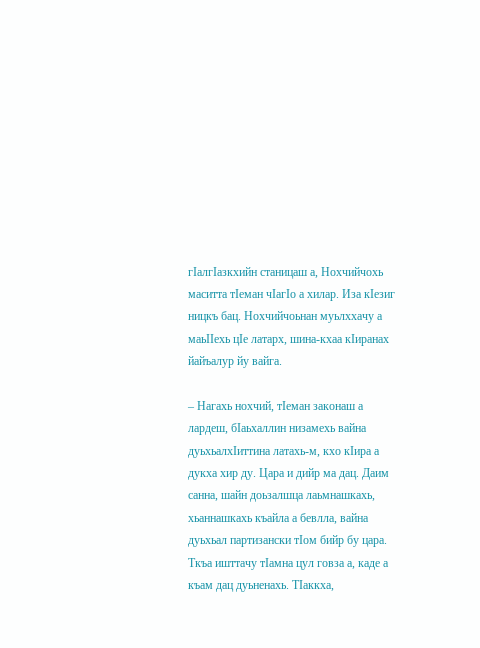гIалгIазкхийн станицаш а, Нохчийчохь маситта тIеман чIагIо а хилар. Иза кIезиг ницкъ бац. Нохчийчоьнан муьлххачу а маьIIехь цIе латарх, шина-кхаа кIиранах йайъалур йу вайга.

– Нагахь нохчий, тIеман законаш а лардеш, бIаьхаллин низамехь вайна дуьхьалхIиттина латахь-м, кхо кIира а дукха хир ду. Цара и дийр ма дац. Даим санна, шайн доьзалшца лаьмнашкахь, хьаннашкахь къайла а бевлла, вайна дуьхьал партизански тIом бийр бу цара. Ткъа ишттачу тIамна цул говза а, каде а къам дац дуьненахь. ТIаккха,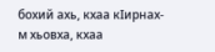бохий ахь, кхаа кIирнах-м хьовха, кхаа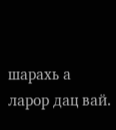шарахь а ларор дац вай.